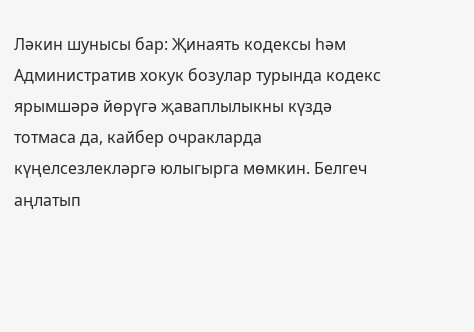Ләкин шунысы бар: Җинаять кодексы һәм Административ хокук бозулар турында кодекс ярымшәрә йөрүгә җаваплылыкны күздә тотмаса да, кайбер очракларда күңелсезлекләргә юлыгырга мөмкин. Белгеч аңлатып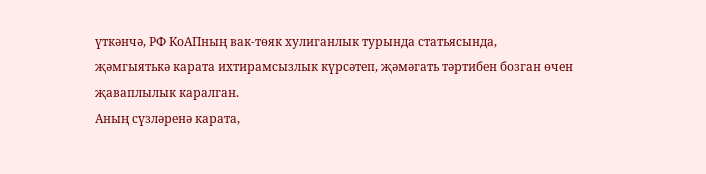үткәнчә, РФ КоАПның вак-төяк хулиганлык турында статьясында, җәмгыятькә карата ихтирамсызлык күрсәтеп, җәмәгать тәртибен бозган өчен җаваплылык каралган.
Аның сүзләренә карата,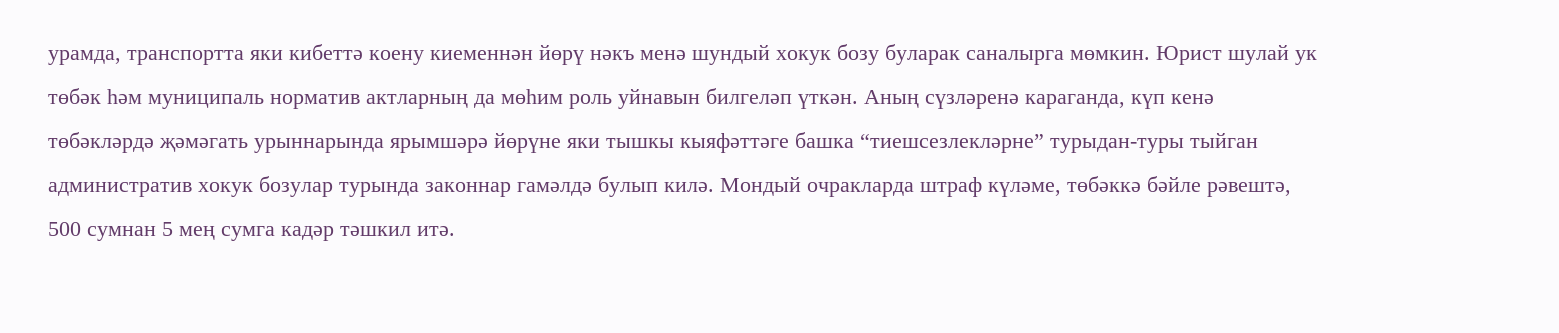урамда, транспортта яки кибеттә коену киеменнән йөрү нәкъ менә шундый хокук бозу буларак саналырга мөмкин. Юрист шулай ук төбәк һәм муниципаль норматив актларның да мөһим роль уйнавын билгеләп үткән. Аның сүзләренә караганда, күп кенә төбәкләрдә җәмәгать урыннарында ярымшәрә йөрүне яки тышкы кыяфәттәге башка “тиешсезлекләрне” турыдан-туры тыйган административ хокук бозулар турында законнар гамәлдә булып килә. Мондый очракларда штраф күләме, төбәккә бәйле рәвештә, 500 сумнан 5 мең сумга кадәр тәшкил итә.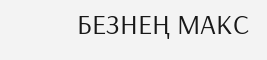БЕЗНЕҢ МАКС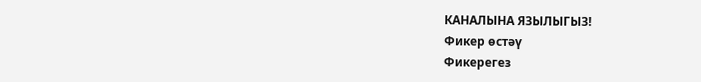КАНАЛЫНА ЯЗЫЛЫГЫЗ!
Фикер өстәү
Фикерегез